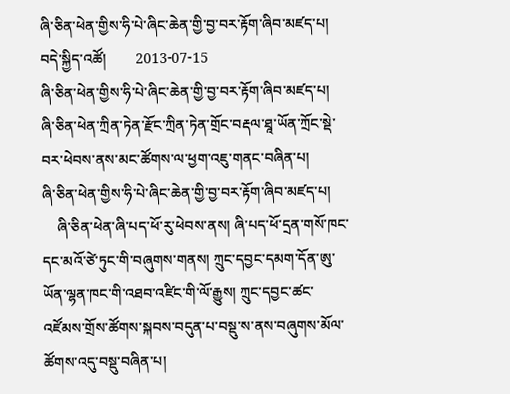ཞི་ཅིན་ཕེན་གྱིས་ཧི་པེ་ཞིང་ཆེན་གྱི་བྱ་བར་རྟོག་ཞིབ་མཛད་པ།
བདེ་སྐྱིད་འཚོ།        2013-07-15
ཞི་ཅིན་ཕེན་གྱིས་ཧི་པེ་ཞིང་ཆེན་གྱི་བྱ་བར་རྟོག་ཞིབ་མཛད་པ།
ཞི་ཅིན་ཕེན་ཀྲིན་ཏེན་རྫོང་ཀྲིན་ཏེན་གྲོང་བརྡལ་ཐཱ་ཡོན་ཀྲོང་སྡེ་བར་ཕེབས་ནས་མང་ཚོགས་ལ་ཕྱག་འཇུ་གནང་བཞིན་པ།
ཞི་ཅིན་ཕེན་གྱིས་ཧི་པེ་ཞིང་ཆེན་གྱི་བྱ་བར་རྟོག་ཞིབ་མཛད་པ།
    ཞི་ཅིན་ཕེན་ཞི་པད་ཕོ་རུ་ཕེབས་ནས། ཞི་པད་ཕོ་དྲན་གསོ་ཁང་དང་མའོ་ཙེ་ཏུང་གི་བཞུགས་གནས། ཀྲུང་དབྱང་དམག་དོན་ཨུ་ཡོན་ལྷན་ཁང་གི་འཐབ་འཛིང་གི་ལོ་རྒྱུས། ཀྲུང་དབྱང་ཚང་འཛོམས་གྲོས་ཚོགས་སྐབས་བདུན་པ་བསྡུ་ས་ནས་བཞུགས་མོལ་ཚོགས་འདུ་བསྡུ་བཞིན་པ།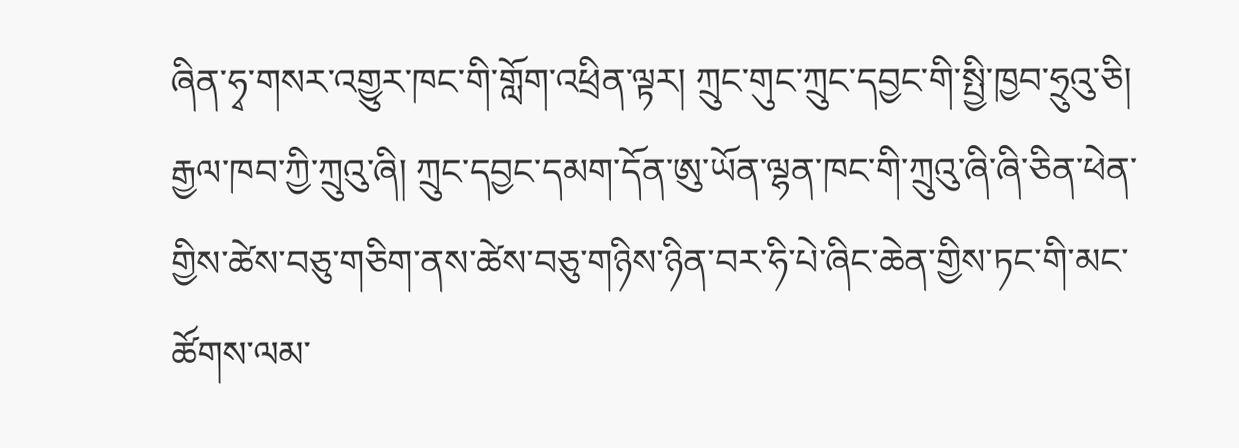ཞིན་ཧྭ་གསར་འགྱུར་ཁང་གི་གློག་འཕྲིན་ལྟར། ཀྲུང་གུང་ཀྲུང་དབྱང་གི་སྤྱི་ཁྱབ་ཧྲུའུ་ཅི། རྒྱལ་ཁབ་ཀྱི་ཀྲུའུ་ཞི། ཀྲུང་དབྱང་དམག་དོན་ཨུ་ཡོན་ལྷན་ཁང་གི་ཀྲུའུ་ཞི་ཞི་ཅིན་ཕེན་གྱིས་ཚེས་བཅུ་གཅིག་ནས་ཚེས་བཅུ་གཉིས་ཉིན་བར་ཧི་པེ་ཞིང་ཆེན་གྱིས་ཏང་གི་མང་ཚོགས་ལམ་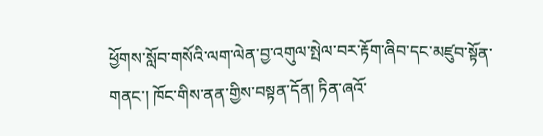ཕྱོགས་སློབ་གསོའི་ལག་ལེན་བྱ་འགུལ་སྤེལ་བར་རྟོག་ཞིབ་དང་མཛུབ་སྟོན་གནང་། ཁོང་གིས་ནན་གྱིས་བསྟན་དོན། ཏིན་ཞའོ་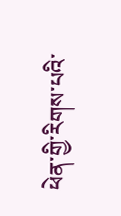ཕེན་གྱི་རིགས་པའི་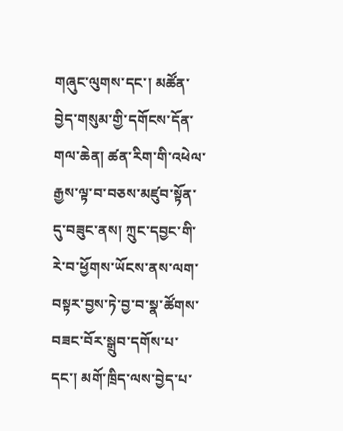གཞུང་ལུགས་དང་། མཚོན་བྱེད་གསུམ་གྱི་དགོངས་དོན་གལ་ཆེན། ཚན་རིག་གི་འཕེལ་རྒྱས་ལྟ་བ་བཅས་མཛུབ་སྟོན་དུ་བཟུང་ནས། ཀྲུང་དབྱང་གི་རེ་བ་ཕྱོགས་ཡོངས་ནས་ལག་བསྟར་བྱས་ཏེ་བྱ་བ་སྣ་ཚོགས་བཟང་བོར་སྒྲུབ་དགོས་པ་དང་། མགོ་ཁྲིད་ལས་བྱེད་པ་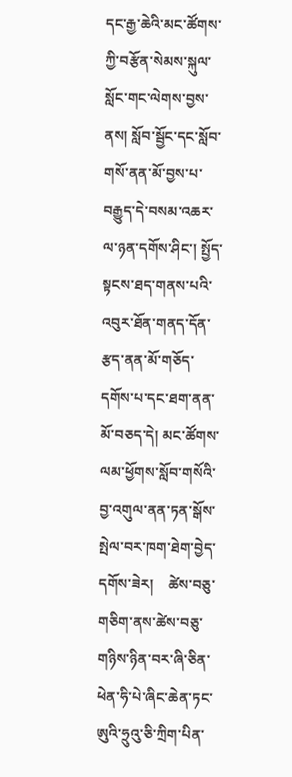དང་རྒྱ་ཆེའི་མང་ཚོགས་ཀྱི་བརྩོན་སེམས་སྐུལ་སློང་གང་ལེགས་བྱས་ནས། སློབ་སྦྱོང་དང་སློབ་གསོ་ནན་མོ་བྱས་པ་བརྒྱུད་དེ་བསམ་འཆར་ལ་ཉན་དགོས་ཤིང་། སྤྱོད་སྟངས་ཐད་གནས་པའི་འབུར་ཐོན་གནད་དོན་རྩད་ནན་མོ་གཅོད་དགོས་པ་དང་ཐག་ནན་མོ་བཅད་དེ། མང་ཚོགས་ལམ་ཕྱོགས་སློབ་གསོའི་བྱ་འགུལ་ནན་ཏན་སྒོས་སྤེལ་བར་ཁག་ཐེག་བྱེད་དགོས་ཟེར།    ཚེས་བཅུ་གཅིག་ནས་ཚེས་བཅུ་གཉིས་ཉིན་བར་ཞི་ཅིན་ཕེན་ཧི་པེ་ཞིང་ཆེན་ཏང་ཨུའི་ཧྲུའུ་ཅི་ཀྲིག་པིན་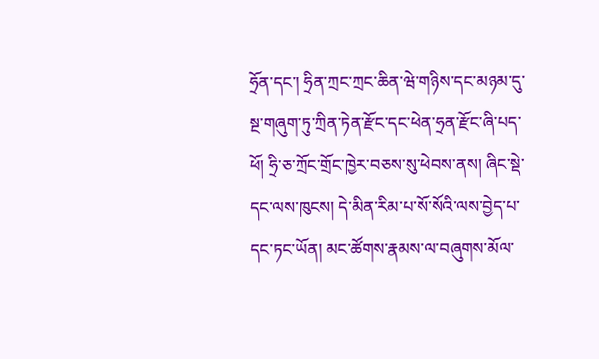ཧྲོན་དང་། ཧྲིན་ཀྲང་ཀྲང་ཆིན་ཝེ་གཉིས་དང་མཉམ་དུ་སྔ་གཞུག་ཏུ་ཀྲིན་ཏེན་རྫོང་དང་ཕེན་ཧྲན་རྫོང་ཞི་པད་ཕོ། ཧྲི་ཅ་ཀྲོང་གྲོང་ཁྱེར་བཅས་སུ་ཕེབས་ནས། ཞིང་སྡེ་དང་ལས་ཁུངས། དེ་མིན་རིམ་པ་སོ་སོའི་ལས་བྱེད་པ་དང་ཏང་ཡོན། མང་ཚོགས་རྣམས་ལ་བཞུགས་མོལ་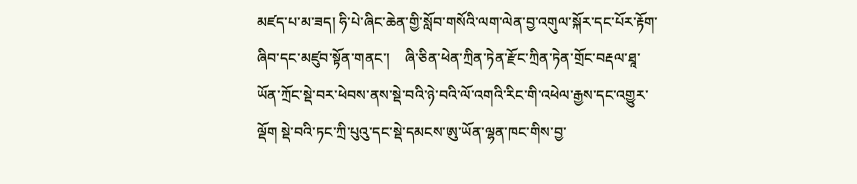མཛད་པ་མ་ཟད། ཧི་པེ་ཞིང་ཆེན་གྱི་སློབ་གསོའི་ལག་ལེན་བྱ་འགུལ་སྐོར་དང་པོར་རྟོག་ཞིབ་དང་མཛུབ་སྟོན་གནང་།    ཞི་ཅིན་ཕེན་ཀྲིན་ཏེན་རྫོང་ཀྲིན་ཏེན་གྲོང་བརྡལ་ཐཱ་ཡོན་ཀྲོང་སྡེ་བར་ཕེབས་ནས་སྡེ་བའི་ཉེ་བའི་ལོ་འགའི་རིང་གི་འཕེལ་རྒྱས་དང་འགྱུར་ལྡོག སྡེ་བའི་ཏང་ཀྲི་པུའུ་དང་སྡེ་དམངས་ཨུ་ཡོན་ལྷན་ཁང་གིས་བྱ་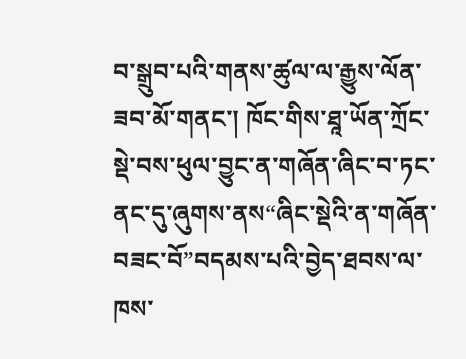བ་སྒྲུབ་པའི་གནས་ཚུལ་ལ་རྒྱུས་ལོན་ཟབ་མོ་གནང་། ཁོང་གིས་ཐཱ་ཡོན་ཀྲོང་སྡེ་བས་ཕུལ་བྱུང་ན་གཞོན་ཞིང་བ་ཏང་ནང་དུ་ཞུགས་ནས“ཞིང་སྡེའི་ན་གཞོན་བཟང་བོ”བདམས་པའི་བྱེད་ཐབས་ལ་ཁས་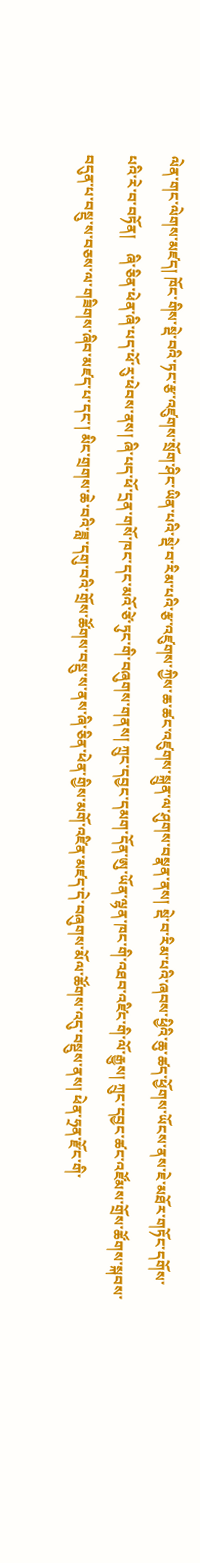ལེན་གང་ལེགས་མཛད། ཁོང་གིས་སྡེ་བའི་ཏང་རྩ་འཛུགས་སྲོག་ཤིང་ཡིན་པའི་སྡེ་བ་རིམ་པའི་རྩ་འཛུགས་ཀྱིས་ཆ་ཚང་འཛུགས་སྐྲུན་ལ་ཤུགས་བསྣན་ནས། སྡེ་བ་རིམ་པའི་ཞབས་ཕྱིའི་ཆུ་ཚད་ཕྱོགས་ཡོངས་ནས་ཇེ་མཐོར་གཏོང་དགོས་པའི་རེ་བ་བཏོན།    ཞི་ཅིན་ཕེན་ཞི་པད་ཕོ་རུ་ཕེབས་ནས། ཞི་པད་ཕོ་དྲན་གསོ་ཁང་དང་མའོ་ཙེ་ཏུང་གི་བཞུགས་གནས། ཀྲུང་དབྱང་དམག་དོན་ཨུ་ཡོན་ལྷན་ཁང་གི་འཐབ་འཛིང་གི་ལོ་རྒྱུས། ཀྲུང་དབྱང་ཚང་འཛོམས་གྲོས་ཚོགས་སྐབས་བདུན་པ་བསྡུ་ས་བཅས་ལ་གཟིགས་ཞིབ་མཛད་པ་དང་། མིང་གྲགས་ཆེ་བའི་ཟླ་དགུ་བའི་གྲོས་ཚོགས་བསྡུ་ས་ནས་ཞི་ཅིན་ཕེན་གྱིས་མགོ་འཛིན་མཛད་དེ་བཞུགས་མོལ་ཚོགས་འདུ་བསྡུས་ནས། ཕེན་ཧྲན་རྫོང་གི་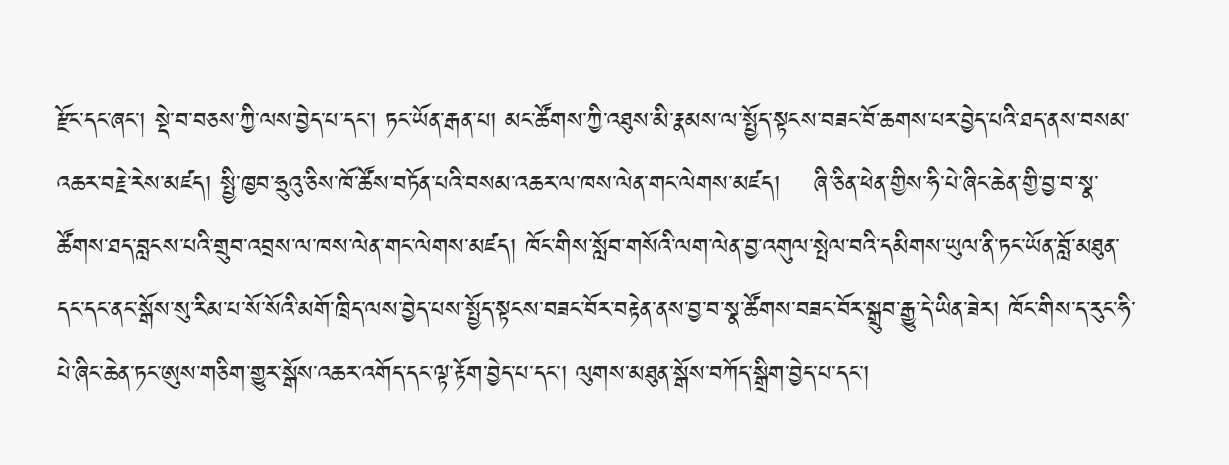རྫོང་དང་ཞང་། སྡེ་བ་བཅས་ཀྱི་ལས་བྱེད་པ་དང་། ཏང་ཡོན་རྒན་པ། མང་ཚོགས་ཀྱི་འཐུས་མི་རྣམས་ལ་སྤྱོད་སྟངས་བཟང་བོ་ཆགས་པར་བྱེད་པའི་ཐད་ནས་བསམ་འཆར་བརྗེ་རེས་མཛད། སྤྱི་ཁྱབ་ཧྲུའུ་ཅིས་ཁོ་ཚོས་བཏོན་པའི་བསམ་འཆར་ལ་ཁས་ལེན་གང་ལེགས་མཛད།    ཞི་ཅིན་ཕེན་གྱིས་ཧི་པེ་ཞིང་ཆེན་གྱི་བྱ་བ་སྣ་ཚོགས་ཐད་བླངས་པའི་གྲུབ་འབྲས་ལ་ཁས་ལེན་གང་ལེགས་མཛད། ཁོང་གིས་སློབ་གསོའི་ལག་ལེན་བྱ་འགུལ་སྤེལ་བའི་དམིགས་ཡུལ་ནི་ཏང་ཡོན་བློ་མཐུན་དང་དང་ནང་སྒོས་སུ་རིམ་པ་སོ་སོའི་མགོ་ཁྲིད་ལས་བྱེད་པས་སྤྱོད་སྟངས་བཟང་བོར་བརྟེན་ནས་བྱ་བ་སྣ་ཚོགས་བཟང་བོར་སྒྲུབ་རྒྱུ་དེ་ཡིན་ཟེར། ཁོང་གིས་ད་རུང་ཧི་པེ་ཞིང་ཆེན་ཏང་ཨུས་གཅིག་གྱུར་སྒོས་འཆར་འགོད་དང་ལྟ་རྟོག་བྱེད་པ་དང་། ལུགས་མཐུན་སྒོས་བཀོད་སྒྲིག་བྱེད་པ་དང་།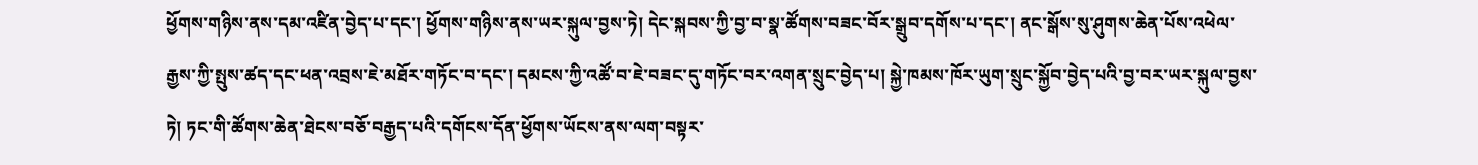ཕྱོགས་གཉིས་ནས་དམ་འཛིན་བྱེད་པ་དང་། ཕྱོགས་གཉིས་ནས་ཡར་སྐུལ་བྱས་ཏེ། དེང་སྐབས་ཀྱི་བྱ་བ་སྣ་ཚོགས་བཟང་བོར་སྒྲུབ་དགོས་པ་དང་། ནང་སྒོས་སུ་ཤུགས་ཆེན་པོས་འཕེལ་རྒྱས་ཀྱི་སྤུས་ཚད་དང་ཕན་འབྲས་ཇེ་མཐོར་གཏོང་བ་དང་། དམངས་ཀྱི་འཚོ་བ་ཇེ་བཟང་དུ་གཏོང་བར་འགན་སྲུང་བྱེད་པ། སྐྱེ་ཁམས་ཁོར་ཡུག་སྲུང་སྐྱོབ་བྱེད་པའི་བྱ་བར་ཡར་སྐུལ་བྱས་ཏེ། ཏང་གི་ཚོགས་ཆེན་ཐེངས་བཅོ་བརྒྱད་པའི་དགོངས་དོན་ཕྱོགས་ཡོངས་ནས་ལག་བསྟར་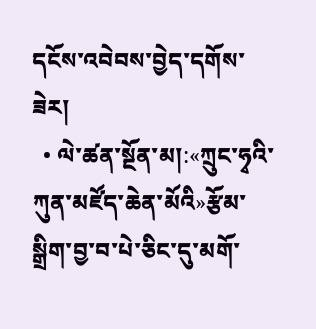དངོས་འབེབས་བྱེད་དགོས་ཟེར།
  • ལེ་ཚན་སྔོན་མ།:«ཀྲུང་ཧྭའི་ཀུན་མཛོད་ཆེན་མོའི»རྩོམ་སྒྲིག་བྱ་བ་པེ་ཅིང་དུ་མགོ་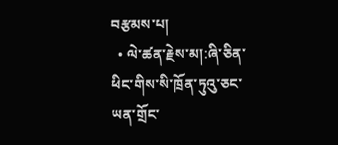བརྩམས་པ།
  • ལེ་ཚན་རྗེས་མ།:ཞི་ཅིན་ཕིང་གིས་སི་ཁྲོན་ཏུའུ་ཅང་ཡན་གྲོང་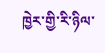ཁྱེར་གྱི་རི་ཉིལ་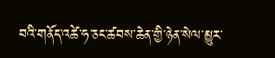བའི་གནོད་འཚེ་ཧ་ཅང་ཚབས་ཆེན་གྱི་ཉེན་སེལ་མྱུར་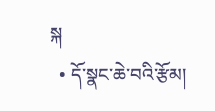སྐ
  • དོ་སྣང་ཆེ་བའི་རྩོམ།